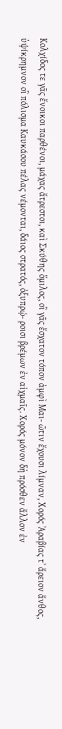Κολχίδος τε γᾶς ἔνοικοι παρθένοι, μάχας ἄτρεστοι, καὶ Σκύθης ὅμιλος, οἳ γᾶς ἔσχατον τόπον ἀμφὶ Μαι- ῶτιν ἔχουσι λίμναν, Χορός Ἀραβίας τʼ ἄρειον ἄνθος, ὑψίκρημνον οἳ πόλισμα Καυκάσου πέλας νέμονται, δάιος στρατός, ὀξυπρῴ- ροισι βρέμων ἐν αἰχμαῖς. Χορός μόνον δὴ πρόσθεν ἄλλον ἐν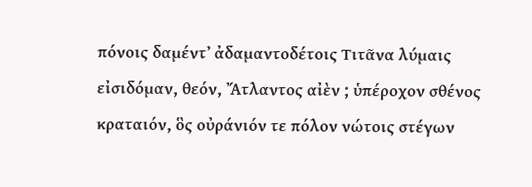πόνοις δαμέντʼ ἀδαμαντοδέτοις Τιτᾶνα λύμαις εἰσιδόμαν, θεόν, Ἄτλαντος αἰὲν ; ὑπέροχον σθένος κραταιόν, ὃς οὐράνιόν τε πόλον νώτοις στέγων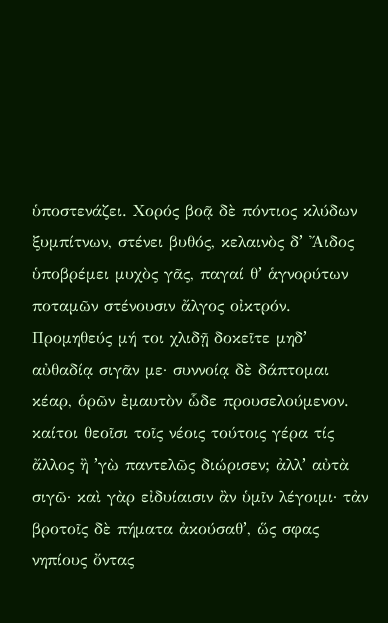ὑποστενάζει. Χορός βοᾷ δὲ πόντιος κλύδων ξυμπίτνων, στένει βυθός, κελαινὸς δʼ Ἄιδος ὑποβρέμει μυχὸς γᾶς, παγαί θʼ ἁγνορύτων ποταμῶν στένουσιν ἄλγος οἰκτρόν. Προμηθεύς μή τοι χλιδῇ δοκεῖτε μηδʼ αὐθαδίᾳ σιγᾶν με· συννοίᾳ δὲ δάπτομαι κέαρ, ὁρῶν ἐμαυτὸν ὧδε προυσελούμενον. καίτοι θεοῖσι τοῖς νέοις τούτοις γέρα τίς ἄλλος ἢ ʼγὼ παντελῶς διώρισεν; ἀλλʼ αὐτὰ σιγῶ· καὶ γὰρ εἰδυίαισιν ἂν ὑμῖν λέγοιμι· τἀν βροτοῖς δὲ πήματα ἀκούσαθʼ, ὥς σφας νηπίους ὄντας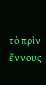τὸ πρὶν ἔννους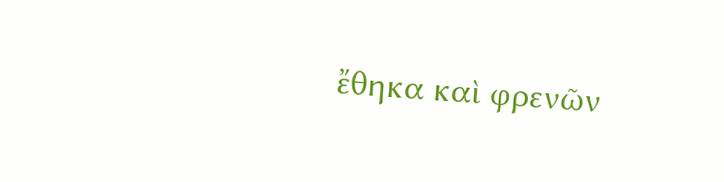ἔθηκα καὶ φρενῶν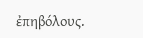ἐπηβόλους.